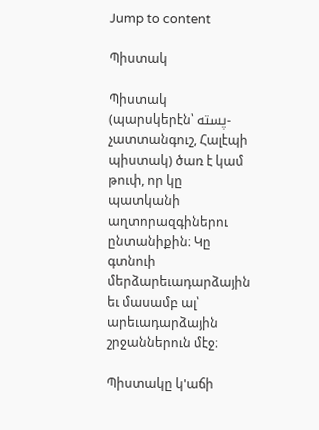Jump to content

Պիստակ

Պիստակ (պարսկերէն՝ پسته-չատտանգուշ, Հալէպի պիստակ) ծառ է կամ թուփ, որ կը պատկանի աղտորազգիներու ընտանիքին։ Կը գտնուի մերձարեւադարձային եւ մասամբ ալ՝ արեւադարձային շրջաններուն մէջ։

Պիստակը կ'աճի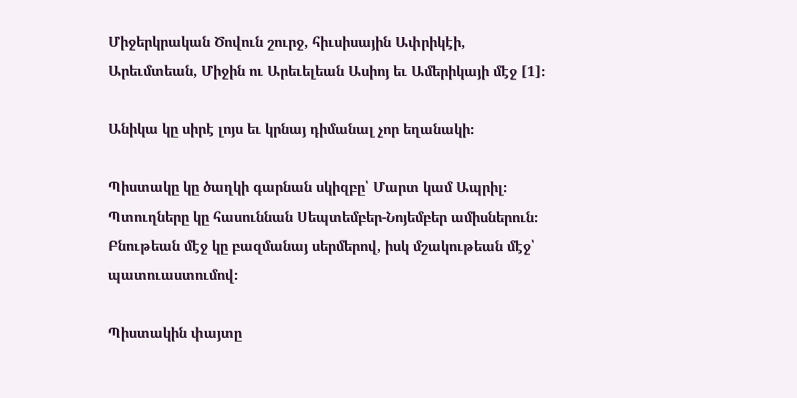Միջերկրական Ծովուն շուրջ, հիւսիսային Ափրիկէի, Արեւմտեան, Միջին ու Արեւելեան Ասիոյ եւ Ամերիկայի մէջ [1]։

Անիկա կը սիրէ լոյս եւ կրնայ դիմանալ չոր եղանակի։

Պիստակը կը ծաղկի գարնան սկիզբը՝ Մարտ կամ Ապրիլ։ Պտուղները կը հասուննան Սեպտեմբեր-Նոյեմբեր ամիսներուն։ Բնութեան մէջ կը բազմանայ սերմերով, իսկ մշակութեան մէջ՝ պատուաստումով։

Պիստակին փայտը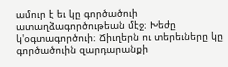ամուր է եւ կը գործածուի ատաղձագործութեան մէջ։ Խեժը կ'օգտագործուի։ Ճիւղերն ու տերեւները կը գործածուին զարդարանքի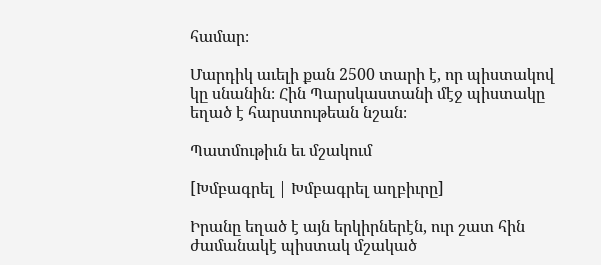համար։

Մարդիկ աւելի քան 2500 տարի է, որ պիստակով կը սնանին։ Հին Պարսկաստանի մէջ պիստակը եղած է հարստութեան նշան։

Պատմութիւն եւ մշակում

[Խմբագրել | Խմբագրել աղբիւրը]

Իրանը եղած է այն երկիրներէն, ուր շատ հին ժամանակէ պիստակ մշակած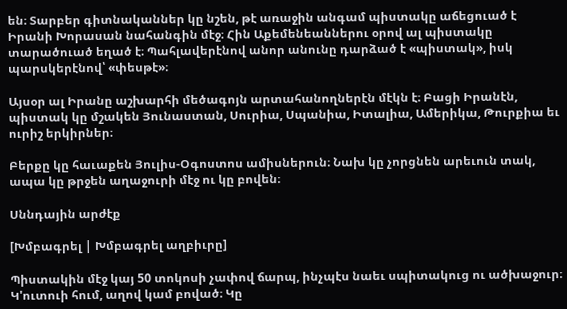են։ Տարբեր գիտնականներ կը նշեն, թէ առաջին անգամ պիստակը աճեցուած է Իրանի Խորասան նահանգին մէջ։ Հին Աքեմենեաններու օրով ալ պիստակը տարածուած եղած է։ Պահլավերէնով անոր անունը դարձած է «պիստակ», իսկ պարսկերէնով՝ «փեսթէ»։

Այսօր ալ Իրանը աշխարհի մեծագոյն արտահանողներէն մէկն է։ Բացի Իրանէն, պիստակ կը մշակեն Յունաստան, Սուրիա, Սպանիա, Իտալիա, Ամերիկա, Թուրքիա եւ ուրիշ երկիրներ։

Բերքը կը հաւաքեն Յուլիս-Օգոստոս ամիսներուն։ Նախ կը չորցնեն արեւուն տակ, ապա կը թրջեն աղաջուրի մէջ ու կը բովեն։

Սննդային արժէք

[Խմբագրել | Խմբագրել աղբիւրը]

Պիստակին մէջ կայ 50 տոկոսի չափով ճարպ, ինչպէս նաեւ սպիտակուց ու ածխաջուր։ Կ'ուտուի հում, աղով կամ բոված։ Կը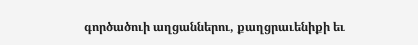գործածուի աղցաններու, քաղցրաւենիքի եւ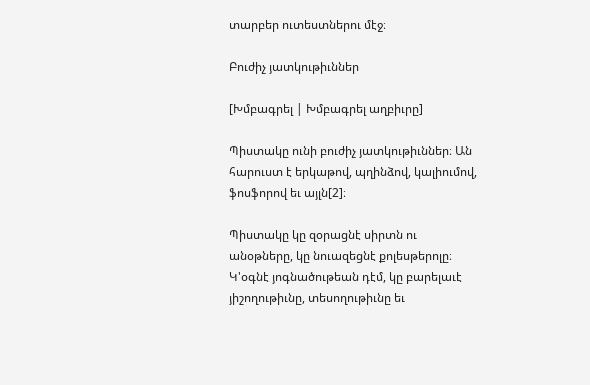տարբեր ուտեստներու մէջ։

Բուժիչ յատկութիւններ

[Խմբագրել | Խմբագրել աղբիւրը]

Պիստակը ունի բուժիչ յատկութիւններ։ Ան հարուստ է երկաթով, պղինձով, կալիումով, ֆոսֆորով եւ այլն[2]։

Պիստակը կը զօրացնէ սիրտն ու անօթները, կը նուազեցնէ քոլեսթերոլը։ Կ'օգնէ յոգնածութեան դէմ, կը բարելաւէ յիշողութիւնը, տեսողութիւնը եւ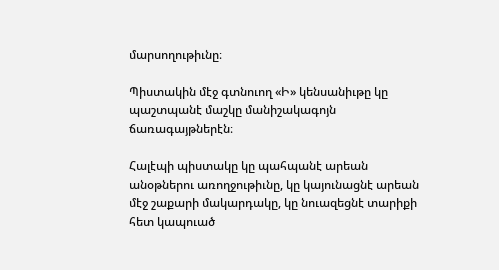մարսողութիւնը։

Պիստակին մէջ գտնուող «Ի» կենսանիւթը կը պաշտպանէ մաշկը մանիշակագոյն ճառագայթներէն։

Հալէպի պիստակը կը պահպանէ արեան անօթներու առողջութիւնը, կը կայունացնէ արեան մէջ շաքարի մակարդակը, կը նուազեցնէ տարիքի հետ կապուած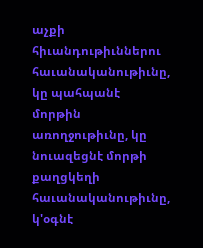աչքի հիւանդութիւններու հաւանականութիւնը, կը պահպանէ մորթին առողջութիւնը, կը նուազեցնէ մորթի քաղցկեղի հաւանականութիւնը, կ'օգնէ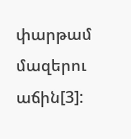փարթամ մազերու աճին[3]: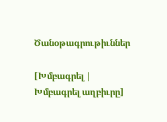Ծանօթագրութիւններ

[Խմբագրել | Խմբագրել աղբիւրը]